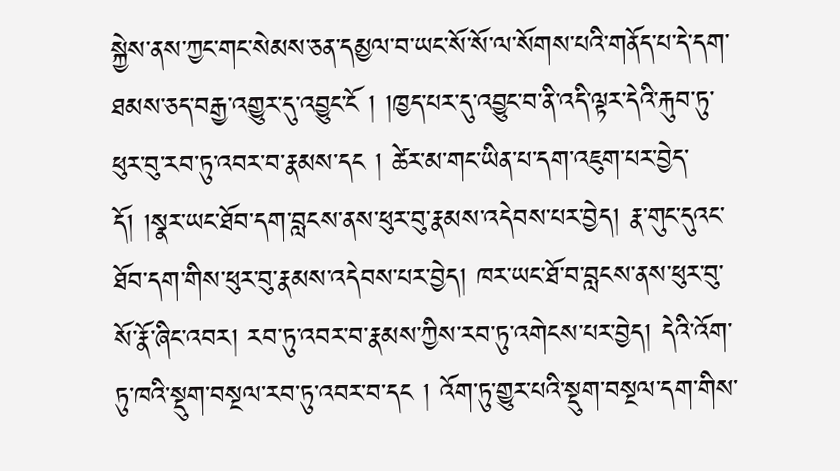སྐྱེས་ནས་ཀྱང་གང་སེམས་ཅན་དམྱལ་བ་ཡང་སོ་སོ་ལ་སོགས་པའི་གནོད་པ་དེ་དག་ཐམས་ཅད་བརྒྱ་འགྱུར་དུ་འབྱུང་ངོ ། །ཁྱད་པར་དུ་འབྱུང་བ་ནི་འདི་ལྟར་དེའི་རྐུབ་ཏུ་ཕུར་བུ་རབ་ཏུ་འབར་བ་རྣམས་དང ། ཚེར་མ་གང་ཡིན་པ་དག་འཇུག་པར་བྱེད་དོ། །སྣར་ཡང་ཐོབ་དག་བླངས་ནས་ཕུར་བུ་རྣམས་འདེབས་པར་བྱེད། རྣ་གུང་དུའང་ཐོབ་དག་གིས་ཕུར་བུ་རྣམས་འདེབས་པར་བྱེད། ཁར་ཡང་ཐོ་བ་བླངས་ནས་ཕུར་བུ་སོ་རྣོ་ཞིང་འབར། རབ་ཏུ་འབར་བ་རྣམས་ཀྱིས་རབ་ཏུ་འགེངས་པར་བྱེད། དེའི་འོག་ཏུ་ཁའི་སྡུག་བསྔལ་རབ་ཏུ་འབར་བ་དང ། འོག་ཏུ་གྱུར་པའི་སྡུག་བསྔལ་དག་གིས་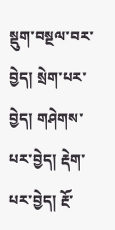སྡུག་བསྔལ་བར་བྱེད། སྲེག་པར་བྱེད། གཤེགས་པར་བྱེད། རྡེག་པར་བྱེད། རྔོ་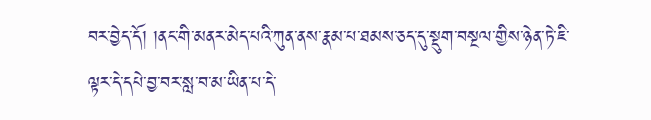བར་བྱེད་དོ། །ནང་གི་མནར་མེད་པའི་ཀུན་ནས་རྣམ་པ་ཐམས་ཅད་དུ་སྡུག་བསྔལ་གྱིས་ཉེན་ཏེ་ཇི་ལྟར་དེ་དཔེ་བྱ་བར་སླ་བ་མ་ཡིན་པ་དེ་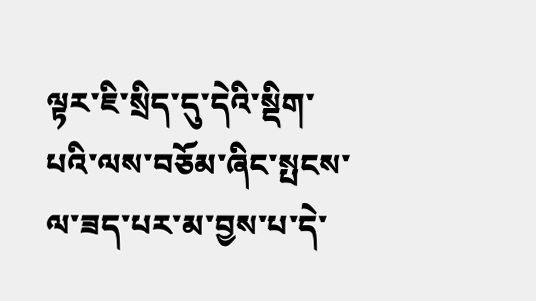ལྟར་ཇི་སྲིད་དུ་དེའི་སྡིག་པའི་ལས་བཅོམ་ཞིང་སྤངས་ལ་ཟད་པར་མ་བྱས་པ་དེ་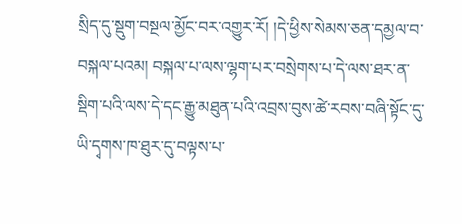སྲིད་དུ་སྡུག་བསྔལ་མྱོང་བར་འགྱུར་རོ། །དེ་ཕྱིས་སེམས་ཅན་དམྱལ་བ་བསྐལ་པའམ། བསྐལ་པ་ལས་ལྷག་པར་བསྲེགས་པ་དེ་ལས་ཐར་ན་སྡིག་པའི་ལས་དེ་དང་རྒྱུ་མཐུན་པའི་འབྲས་བུས་ཚེ་རབས་བཞི་སྟོང་དུ་ཡི་དྭགས་ཁ་ཐུར་དུ་བལྟས་པ་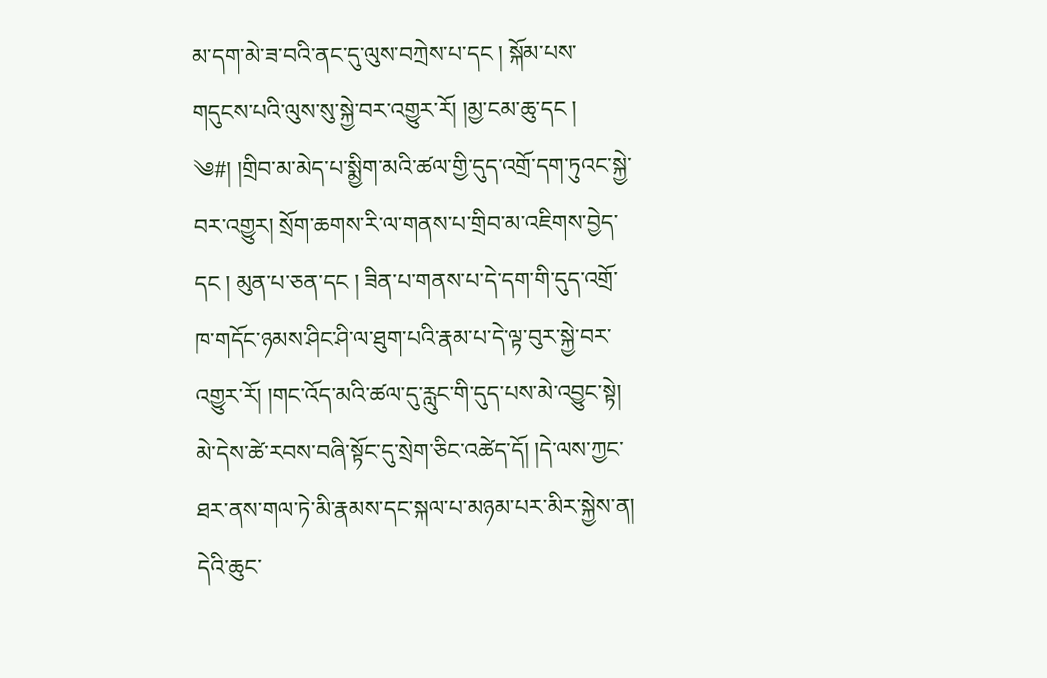མ་དག་མེ་ཟ་བའི་ནང་དུ་ལུས་བཀྲེས་པ་དང ། སྐོམ་པས་གདུངས་པའི་ལུས་སུ་སྐྱེ་བར་འགྱུར་རོ། །མྱ་ངམ་ཆུ་དང །
༄#། །གྲིབ་མ་མེད་པ་སྨྱིག་མའི་ཚལ་གྱི་དུད་འགྲོ་དག་ཏུའང་སྐྱེ་བར་འགྱུར། སྲོག་ཆགས་རི་ལ་གནས་པ་གྲིབ་མ་འཇིགས་བྱེད་དང ། མུན་པ་ཅན་དང ། ཟིན་པ་གནས་པ་དེ་དག་གི་དུད་འགྲོ་ཁ་གདོང་ཉམས་ཤིང་ཤི་ལ་ཐུག་པའི་རྣམ་པ་དེ་ལྟ་བུར་སྐྱེ་བར་འགྱུར་རོ། །གང་འོད་མའི་ཚལ་དུ་རླུང་གི་དུད་པས་མེ་འབྱུང་སྟེ། མེ་དེས་ཚེ་རབས་བཞི་སྟོང་དུ་སྲེག་ཅིང་འཚེད་དོ། །དེ་ལས་ཀྱང་ཐར་ནས་གལ་ཏེ་མི་རྣམས་དང་སྐལ་པ་མཉམ་པར་མིར་སྐྱེས་ན། དེའི་ཆུང་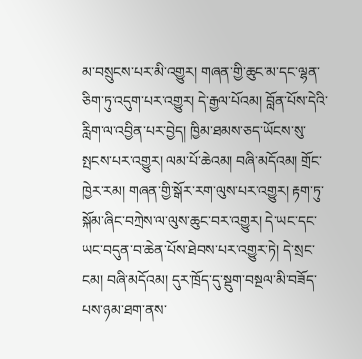མ་བསྲུངས་པར་མི་འགྱུར། གཞན་གྱི་ཆུང་མ་དང་ལྷན་ཅིག་ཏུ་འདུག་པར་འགྱུར། དེ་རྒྱལ་པོའམ། བློན་པོས་དེའི་རླིག་ལ་འབྱིན་པར་བྱེད། ཁྱིམ་ཐམས་ཅད་ཡོངས་སུ་སྤངས་པར་འགྱུར། ལམ་པོ་ཆེའམ། བཞི་མདོའམ། གྲོང་ཁྱེར་རམ། གཞན་གྱི་སྒོར་རག་ལུས་པར་འགྱུར། རྟག་ཏུ་སྐོམ་ཞིང་བཀྲེས་ལ་ལུས་ཆུང་བར་འགྱུར། དེ་ཡང་དང་ཡང་བདུན་བ་ཆེན་པོས་ཐེབས་པར་འགྱུར་ཏེ། དེ་སྲང་ངམ། བཞི་མདོའམ། དུར་ཁྲོད་དུ་སྡུག་བསྔལ་མི་བཟོད་པས་ཉམ་ཐག་ནས་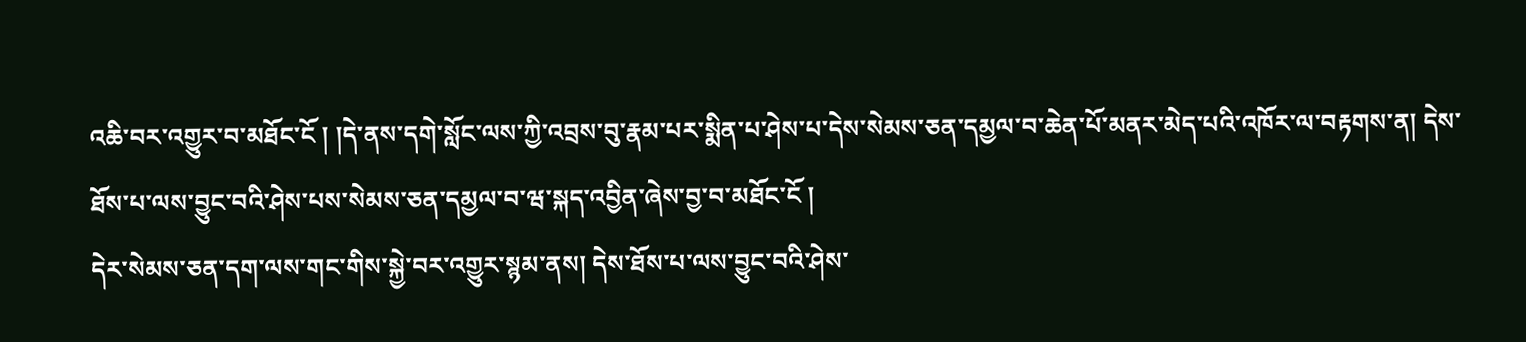འཆི་བར་འགྱུར་བ་མཐོང་ངོ ། །དེ་ནས་དགེ་སློང་ལས་ཀྱི་འབྲས་བུ་རྣམ་པར་སྨིན་པ་ཤེས་པ་དེས་སེམས་ཅན་དམྱལ་བ་ཆེན་པོ་མནར་མེད་པའི་འཁོར་ལ་བརྟགས་ན། དེས་ཐོས་པ་ལས་བྱུང་བའི་ཤེས་པས་སེམས་ཅན་དམྱལ་བ་ཝ་སྐད་འབྱིན་ཞེས་བྱ་བ་མཐོང་ངོ །
དེར་སེམས་ཅན་དག་ལས་གང་གིས་སྐྱེ་བར་འགྱུར་སྙམ་ནས། དེས་ཐོས་པ་ལས་བྱུང་བའི་ཤེས་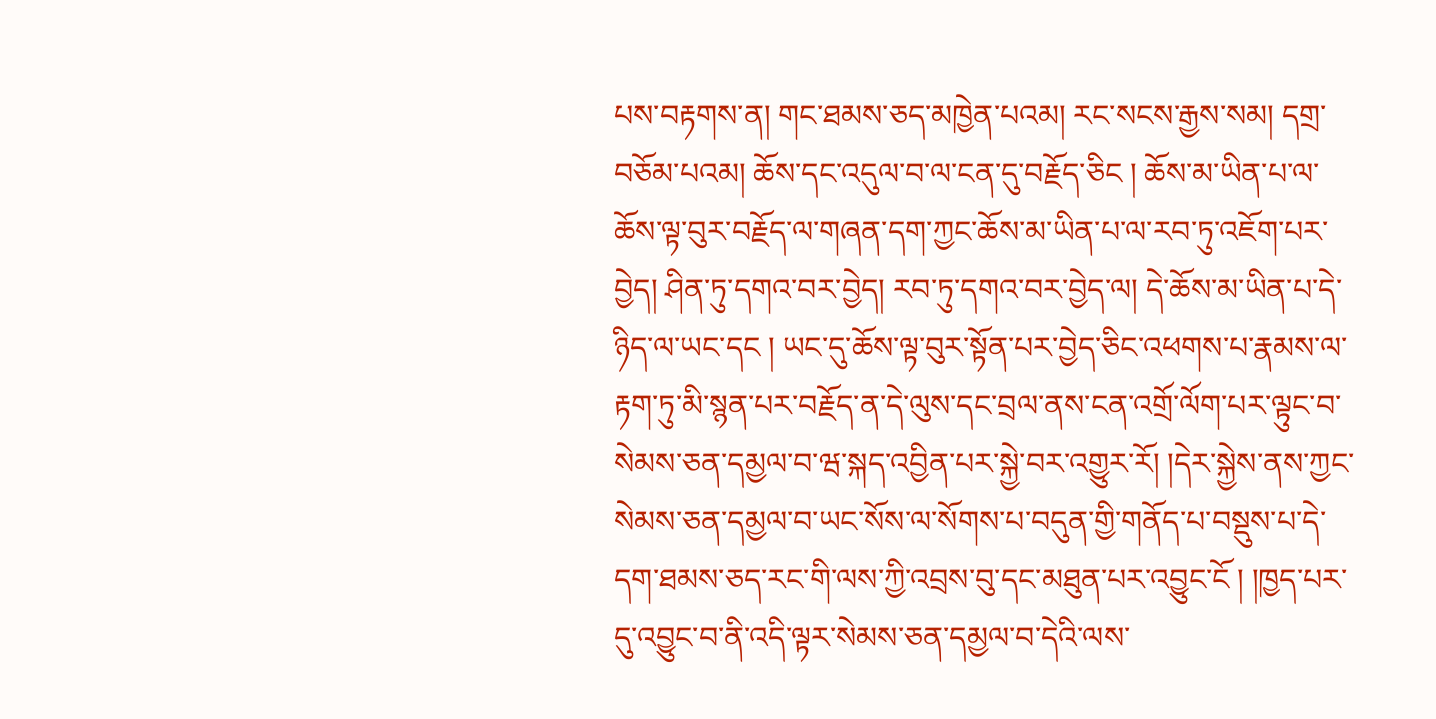པས་བརྟགས་ན། གང་ཐམས་ཅད་མཁྱེན་པའམ། རང་སངས་རྒྱས་སམ། དགྲ་བཅོམ་པའམ། ཆོས་དང་འདུལ་བ་ལ་ངན་དུ་བརྗོད་ཅིང ། ཆོས་མ་ཡིན་པ་ལ་ཆོས་ལྟ་བུར་བརྗོད་ལ་གཞན་དག་ཀྱང་ཆོས་མ་ཡིན་པ་ལ་རབ་ཏུ་འཇོག་པར་བྱེད། ཤིན་ཏུ་དགའ་བར་བྱེད། རབ་ཏུ་དགའ་བར་བྱེད་ལ། དེ་ཆོས་མ་ཡིན་པ་དེ་ཉིད་ལ་ཡང་དང ། ཡང་དུ་ཆོས་ལྟ་བུར་སྟོན་པར་བྱེད་ཅིང་འཕགས་པ་རྣམས་ལ་རྟག་ཏུ་མི་སྙན་པར་བརྗོད་ན་དེ་ལུས་དང་བྲལ་ནས་ངན་འགྲོ་ལོག་པར་ལྟུང་བ་སེམས་ཅན་དམྱལ་བ་ཝ་སྐད་འབྱིན་པར་སྐྱེ་བར་འགྱུར་རོ། །དེར་སྐྱེས་ནས་ཀྱང་སེམས་ཅན་དམྱལ་བ་ཡང་སོས་ལ་སོགས་པ་བདུན་གྱི་གནོད་པ་བསྡུས་པ་དེ་དག་ཐམས་ཅད་རང་གི་ལས་ཀྱི་འབྲས་བུ་དང་མཐུན་པར་འབྱུང་ངོ ། །ཁྱད་པར་དུ་འབྱུང་བ་ནི་འདི་ལྟར་སེམས་ཅན་དམྱལ་བ་དེའི་ལས་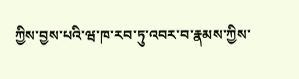ཀྱིས་བྱས་པའི་ཝ་ཁ་རབ་ཏུ་འབར་བ་རྣམས་ཀྱིས་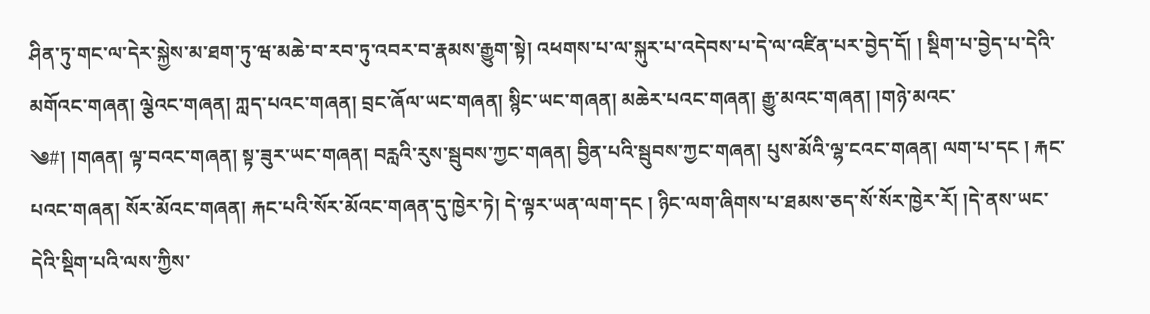ཤིན་ཏུ་གང་ལ་དེར་སྐྱེས་མ་ཐག་ཏུ་ཝ་མཆེ་བ་རབ་ཏུ་འབར་བ་རྣམས་རྒྱུག་སྟེ། འཕགས་པ་ལ་སྐུར་པ་འདེབས་པ་དེ་ལ་འཛིན་པར་བྱེད་དོ། ། སྡིག་པ་བྱེད་པ་དེའི་མགོའང་གཞན། ལྕེའང་གཞན། ཀླད་པའང་གཞན། བྲང་ཞོལ་ཡང་གཞན། སྙིང་ཡང་གཞན། མཆེར་པའང་གཞན། རྒྱུ་མའང་གཞན། །གཉེ་མའང་
༄#། །གཞན། ལྟ་བའང་གཞན། སྟ་ཟུར་ཡང་གཞན། བརླའི་རུས་སྦུབས་ཀྱང་གཞན། བྱིན་པའི་སྦུབས་ཀྱང་གཞན། པུས་མོའི་ལྷ་ངའང་གཞན། ལག་པ་དང ། རྐང་པའང་གཞན། སོར་མོའང་གཞན། རྐང་པའི་སོར་མོའང་གཞན་དུ་ཁྱེར་ཏེ། དེ་ལྟར་ཡན་ལག་དང ། ཉིང་ལག་ཞིགས་པ་ཐམས་ཅད་སོ་སོར་ཁྱེར་རོ། །དེ་ནས་ཡང་དེའི་སྡིག་པའི་ལས་ཀྱིས་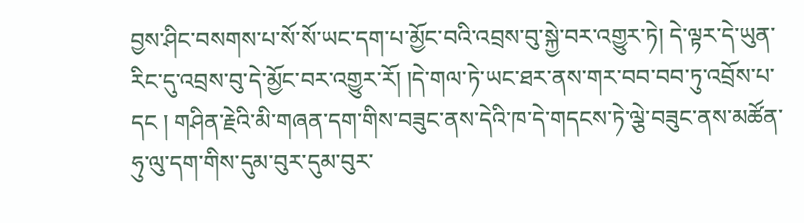བྱས་ཤིང་བསགས་པ་སོ་སོ་ཡང་དག་པ་མྱོང་བའི་འབྲས་བུ་སྐྱེ་བར་འགྱུར་ཏེ། དེ་ལྟར་དེ་ཡུན་རིང་དུ་འབྲས་བུ་དེ་མྱོང་བར་འགྱུར་རོ། །དེ་གལ་ཏེ་ཡང་ཐར་ནས་གར་བབ་བབ་ཏུ་འབྲོས་པ་དང ། གཤིན་རྗེའི་མི་གཞན་དག་གིས་བཟུང་ནས་དེའི་ཁ་དེ་གདངས་ཏེ་ལྕེ་བཟུང་ནས་མཚོན་ཧུ་ལུ་དག་གིས་དུམ་བུར་དུམ་བུར་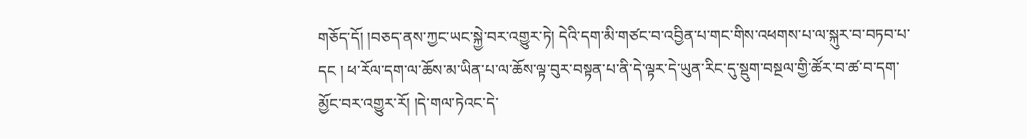གཅོད་དོ། །བཅད་ནས་ཀྱང་ཡང་སྐྱེ་བར་འགྱུར་ཏེ། དེའི་དག་མི་གཙང་བ་འབྱིན་པ་གང་གིས་འཕགས་པ་ལ་སྐུར་བ་བཏབ་པ་དང ། ཕ་རོལ་དག་ལ་ཆོས་མ་ཡིན་པ་ལ་ཆོས་ལྟ་བུར་བསྟན་པ་ནི་དེ་ལྟར་དེ་ཡུན་རིང་དུ་སྡུག་བསྔལ་གྱི་ཚོར་བ་ཚ་བ་དག་མྱོང་བར་འགྱུར་རོ། །དེ་གལ་ཏེའང་དེ་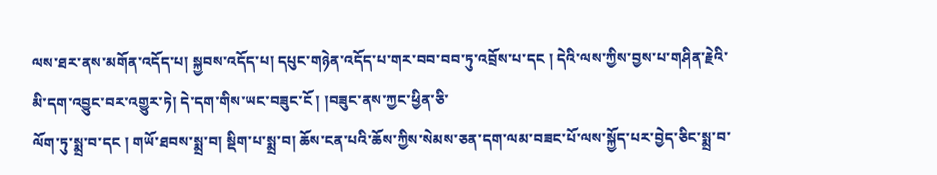ལས་ཐར་ནས་མགོན་འདོད་པ། སྐྱབས་འདོད་པ། དཔུང་གཉེན་འདོད་པ་གར་བབ་བབ་ཏུ་འབྲོས་པ་དང ། དེའི་ལས་ཀྱིས་བྱས་པ་གཤིན་རྗེའི་མི་དག་འབྱུང་བར་འགྱུར་ཏེ། དེ་དག་གིས་ཡང་བཟུང་ངོ ། །བཟུང་ནས་ཀྱང་ཕྱིན་ཅི་
ལོག་ཏུ་སྨྲ་བ་དང ། གཡོ་ཐབས་སྨྲ་བ། སྡིག་པ་སྨྲ་བ། ཆོས་ངན་པའི་ཆོས་ཀྱིས་སེམས་ཅན་དག་ལམ་བཟང་པོ་ལས་སྐྱོད་པར་བྱེད་ཅིང་སྨྲ་བ་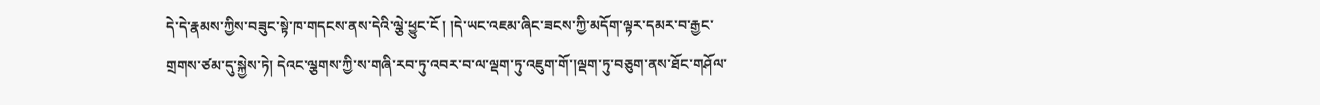དེ་དེ་རྣམས་ཀྱིས་བཟུང་སྟེ་ཁ་གདངས་ནས་དེའི་ལྕེ་ཕྱུང་ངོ ། །དེ་ཡང་འཇམ་ཞིང་ཟངས་ཀྱི་མདོག་ལྟར་དམར་བ་རྒྱང་གྲགས་ཙམ་དུ་སྐྱེས་ཏེ། དེའང་ལྕགས་ཀྱི་ས་གཞི་རབ་ཏུ་འབར་བ་ལ་ལྡག་ཏུ་འཇུག་གོ་།ལྡག་ཏུ་བཅུག་ནས་ཐོང་གཤོལ་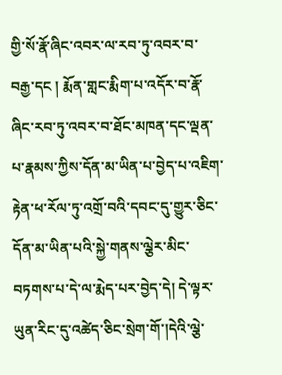གྱི་སོ་རྣོ་ཞིང་འབར་ལ་རབ་ཏུ་འབར་བ་བརྒྱ་དང ། རྨོན་གླང་རྨིག་པ་འདོར་བ་རྣོ་ཞིང་རབ་ཏུ་འབར་བ་ཐོང་མཁན་དང་ལྡན་པ་རྣམས་ཀྱིས་དོན་མ་ཡིན་པ་བྱེད་པ་འཇིག་རྟེན་ཕ་རོལ་ཏུ་འགྲོ་བའི་དབང་དུ་གྱུར་ཅིང་དོན་མ་ཡིན་པའི་སྐྱེ་གནས་ལྕེར་མིང་བཏགས་པ་དེ་ལ་རྨེད་པར་བྱེད་དེ། དེ་ལྟར་ཡུན་རིང་དུ་འཚེད་ཅིང་སྲེག་གོ་།དེའི་ལྕེ་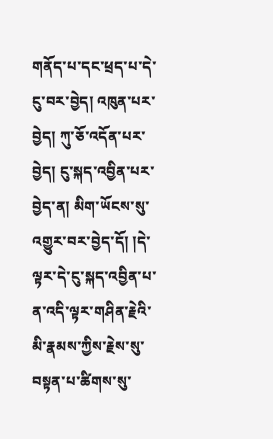གནོད་པ་དང་ཕྲད་པ་དེ་ངུ་བར་བྱེད། འཁུན་པར་བྱེད། ཀུ་ཅོ་འདོན་པར་བྱེད། ངུ་སྐད་འབྱིན་པར་བྱེད་ན། མིག་ཡོངས་སུ་འགྱུར་བར་བྱེད་དོ། །དེ་ལྟར་དེ་ངུ་སྐད་འབྱིན་པ་ན་འདི་ལྟར་གཤིན་རྗེའི་མི་རྣམས་ཀྱིས་རྗེས་སུ་བསྟན་པ་ཚིགས་སུ་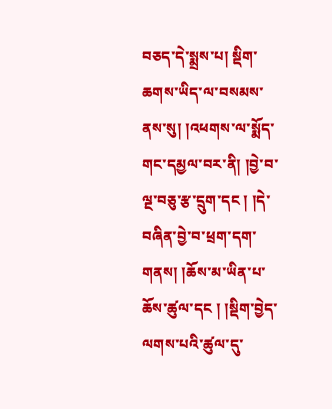བཅད་དེ་སྨྲས་པ། སྡིག་ཆགས་ཡིད་ལ་བསམས་ནས་སུ། །འཕགས་ལ་སྨོད་གང་དམྱལ་བར་ནི། །བྱེ་བ་ལྔ་བཅུ་རྩ་དྲུག་དང ། །དེ་བཞིན་བྱེ་བ་ཕྲག་དག་གནས། །ཆོས་མ་ཡིན་པ་ཆོས་ཚུལ་དང ། །སྡིག་བྱེད་ལགས་པའི་ཚུལ་དུ་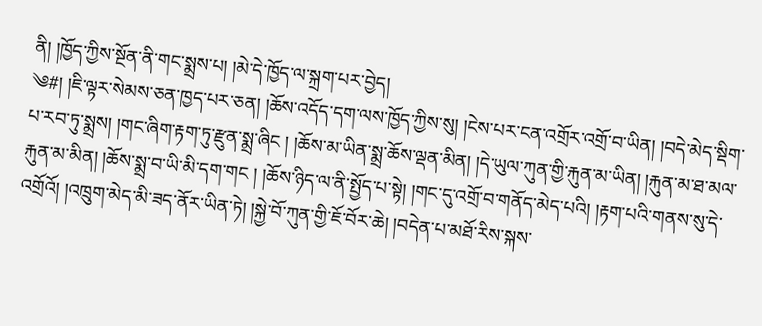ནི། །ཁྱོད་ཀྱིས་སྔོན་ནི་གང་སྨྲས་པ། །མེ་དེ་ཁྱོད་ལ་སྐྲག་པར་བྱེད།
༄#། །ཇི་ལྟར་སེམས་ཅན་ཁྱད་པར་ཅན། །ཆོས་འདོད་དག་ལས་ཁྱོད་ཀྱིས་སུ། །ངེས་པར་ངན་འགྲོར་འགྲོ་བ་ཡིན། །བདེ་མེད་སྡིག་པ་རབ་ཏུ་སྨྲས། །གང་ཞིག་རྟག་ཏུ་རྫུན་སྨྲ་ཞིང ། །ཆོས་མ་ཡིན་སྨྲ་ཆོས་ལྡན་མིན། །དེ་ཡུལ་ཀུན་གྱི་རྐུན་མ་ཡིན། །རྐུན་མ་ཐ་མལ་རྐུན་མ་མིན། །ཆོས་སྨྲ་བ་ཡི་མི་དག་གང ། །ཆོས་ཉིད་ལ་ནི་སྤྱོད་པ་སྟེ། །གང་དུ་འགྲོ་བ་གནོད་མེད་པའི། །རྟག་པའི་གནས་སུ་དེ་འགྲོའོ། །འཁྲུག་མེད་མི་ཟད་ནོར་ཡིན་ཏེ། །སྐྱེ་བོ་ཀུན་གྱི་ཇོ་བོར་ཆེ། །བདེན་པ་མཐོ་རིས་སྐས་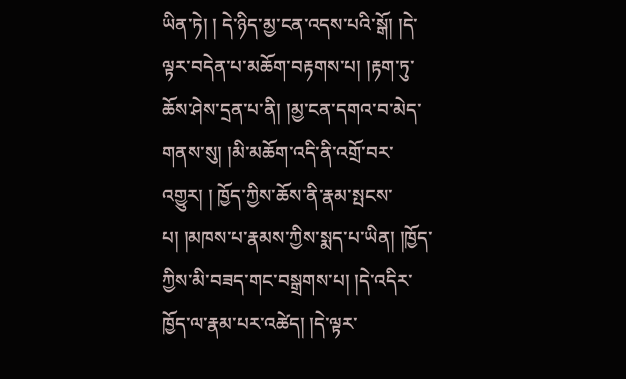ཡིན་ཏེ། ། དེ་ཉིད་མྱ་ངན་འདས་པའི་སྒོ། །དེ་ལྟར་བདེན་པ་མཆོག་བརྟགས་པ། །རྟག་ཏུ་ཆོས་ཤེས་དྲན་པ་ནི། །མྱ་ངན་དགའ་བ་མེད་གནས་སུ། །མི་མཆོག་འདི་ནི་འགྲོ་བར་འགྱུར། ། ཁྱོད་ཀྱིས་ཆོས་ནི་རྣམ་སྤངས་པ། །མཁས་པ་རྣམས་ཀྱིས་སྨད་པ་ཡིན། །ཁྱོད་ཀྱིས་མི་བཟད་གང་བསྒྲགས་པ། །དེ་འདིར་ཁྱོད་ལ་རྣམ་པར་འཚེད། །དེ་ལྟར་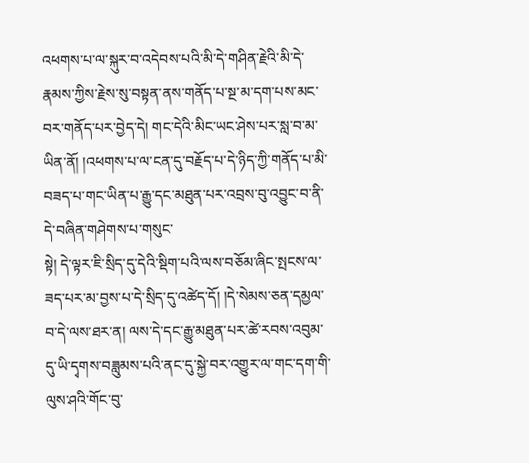འཕགས་པ་ལ་སྐུར་བ་འདེབས་པའི་མི་དེ་གཤིན་རྗེའི་མི་དེ་རྣམས་ཀྱིས་རྗེས་སུ་བསྟན་ནས་གནོད་པ་སྔ་མ་དག་པས་མང་བར་གནོད་པར་བྱེད་དེ། གང་དེའི་མིང་ཡང་ཤེས་པར་སླ་བ་མ་ཡིན་ནོ། །འཕགས་པ་ལ་ངན་དུ་བརྗོད་པ་དེ་ཉིད་ཀྱི་གནོད་པ་མི་བཟད་པ་གང་ཡིན་པ་རྒྱུ་དང་མཐུན་པར་འབྲས་བུ་འབྱུང་བ་ནི་དེ་བཞིན་གཤེགས་པ་གསུང་
སྟེ། དེ་ལྟར་ཇི་སྲིད་དུ་དེའི་སྡིག་པའི་ལས་བཅོམ་ཞིང་སྤངས་ལ་ཟད་པར་མ་བྱས་པ་དེ་སྲིད་དུ་འཚེད་དོ། །དེ་སེམས་ཅན་དམྱལ་བ་དེ་ལས་ཐར་ན། ལས་དེ་དང་རྒྱུ་མཐུན་པར་ཚེ་རབས་འབུམ་དུ་ཡི་དྭགས་བཟླུམས་པའི་ནང་དུ་སྐྱེ་བར་འགྱུར་ལ་གང་དག་གི་ལུས་ཤའི་གོང་བུ་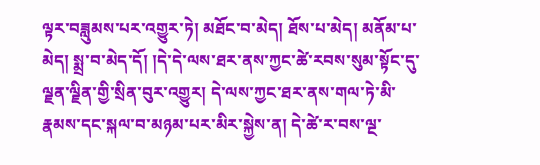ལྟར་བཟླུམས་པར་འགྱུར་ཏེ། མཐོང་བ་མེད། ཐོས་པ་མེད། མནོམ་པ་མེད། སྨྲ་བ་མེད་དོ། །དེ་དེ་ལས་ཐར་ནས་ཀྱང་ཚེ་རབས་སུམ་སྟོང་དུ་ལྗན་ལྗིན་གྱི་སྲིན་བུར་འགྱུར། དེ་ལས་ཀྱང་ཐར་ནས་གལ་ཏེ་མི་རྣམས་དང་སྐལ་བ་མཉམ་པར་མིར་སྐྱེས་ན། དེ་ཚེ་ར་བས་ལྔ་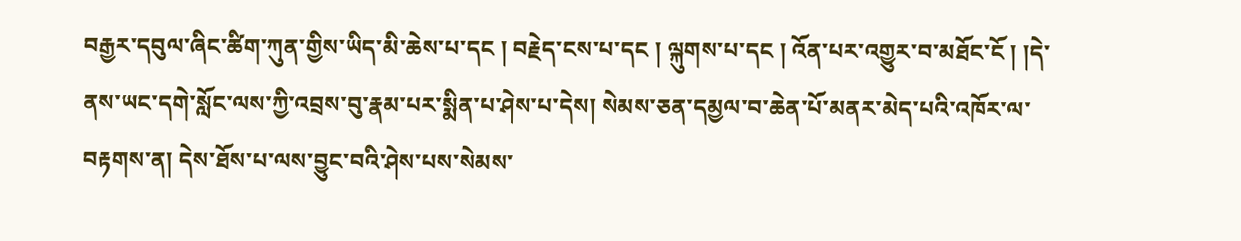བརྒྱར་དབུལ་ཞིང་ཚིག་ཀུན་གྱིས་ཡིད་མི་ཆེས་པ་དང ། བརྗེད་ངས་པ་དང ། ལྐུགས་པ་དང ། འོན་པར་འགྱུར་བ་མཐོང་ངོ ། །དེ་ནས་ཡང་དགེ་སློང་ལས་ཀྱི་འབྲས་བུ་རྣམ་པར་སྨིན་པ་ཤེས་པ་དེས། སེམས་ཅན་དམྱལ་བ་ཆེན་པོ་མནར་མེད་པའི་འཁོར་ལ་བརྟགས་ན། དེས་ཐོས་པ་ལས་བྱུང་བའི་ཤེས་པས་སེམས་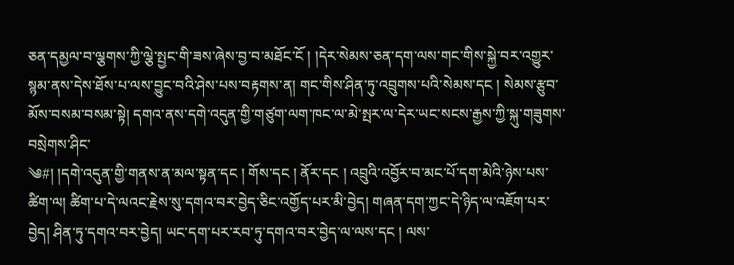ཅན་དམྱལ་བ་ལྕགས་ཀྱི་ལྕེ་སྤྱང་གི་ཟས་ཞེས་བྱ་བ་མཐོང་ངོ ། །དེར་སེམས་ཅན་དག་ལས་གང་གིས་སྐྱེ་བར་འགྱུར་སྙམ་ནས་དེས་ཐོས་པ་ལས་བྱུང་བའི་ཤེས་པས་བརྟགས་ན། གང་གིས་ཤིན་ཏུ་འབྲུགས་པའི་སེམས་དང ། སེམས་རྩུབ་མོས་བསམ་བསམ་སྟེ། དགའ་ནས་དགེ་འདུན་གྱི་གཙུག་ལག་ཁང་ལ་མེ་སྤར་ལ་དེར་ཡང་སངས་རྒྱས་ཀྱི་སྐུ་གཟུགས་བསྲེགས་ཤིང་
༄#། །དགེ་འདུན་གྱི་གནས་ན་མལ་སྟན་དང ། གོས་དང ། ནོར་དང ། འབྲུའི་འབྱོར་བ་མང་པོ་དག་མེའི་ཉེས་པས་ཚིག་ལ། ཚིག་པ་དེ་ལའང་རྗེས་སུ་དགའ་བར་བྱེད་ཅིང་འགྱོད་པར་མི་བྱེད། གཞན་དག་ཀྱང་དེ་ཉིད་ལ་འཇོག་པར་བྱེད། ཤིན་ཏུ་དགའ་བར་བྱེད། ཡང་དག་པར་རབ་ཏུ་དགའ་བར་བྱེད་ལ་ལས་དང ། ལས་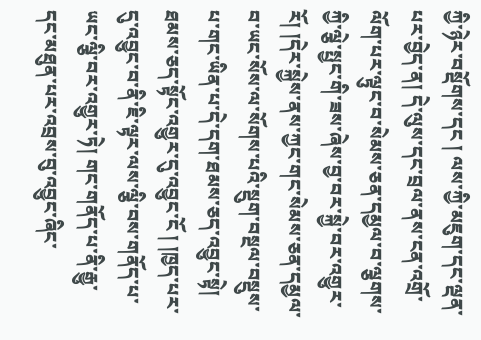ཀྱི་ཉེར་བསྡོགས་དང ། ལས་ཀྱི་མཇུག་དང་ལྡན་པར་བྱེད་ན། དེ་ལུས་དང་བྲལ་ནས་ངན་འགྲོ་ལོག་པར་ལྟུང་བ་སེམས་ཅན་དམྱལ་བ་ལྕགས་ཀྱི་ལྕེ་སྤྱང་གི་ཟས་ཞེས་བྱ་བར་སྐྱེ་བར་འགྱུར་རོ། །དེར་སྐྱེས་ནས་ཀྱང་གང་སེམས་ཅན་དམྱལ་བ་ཡང་སོས་ལ་སོགས་པའི་སྡུག་བསྔལ་བསྡུས་པ་གང་ཡིན་པ་དེ་དག་ཐམས་ཅད་འབྱུང་སྟེ། ཐམས་ཅད་སྟོང་འགྱུར་དུ་འབྱུང་ངོ ། །ཁྱད་པར་དུ་འབྱུང་བ་ནི་ཇི་ལྟར་ལས་ལྕི་བས་གནོད་པ་ཡང་ལྕི་བར་འགྱུར་ཏེ། གང་གནོད་པ་ནི་རྒྱུ་དང་མཐུན་པར་འབྲས་བུ་འབྱུང་ཞིང་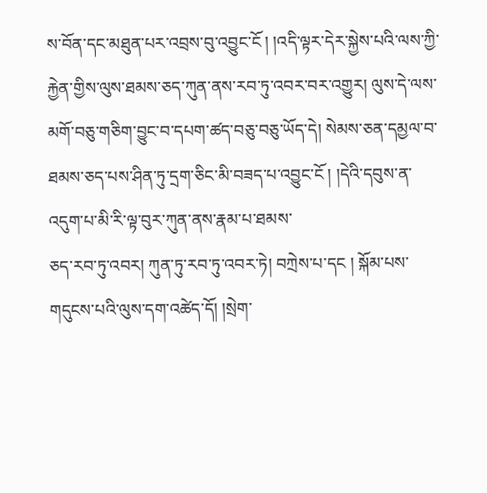ས་བོན་དང་མཐུན་པར་འབྲས་བུ་འབྱུང་ངོ ། །འདི་ལྟར་དེར་སྐྱེས་པའི་ལས་ཀྱི་རྐྱེན་གྱིས་ལུས་ཐམས་ཅད་ཀུན་ནས་རབ་ཏུ་འབར་བར་འགྱུར། ལུས་དེ་ལས་མགོ་བཅུ་གཅིག་བྱུང་བ་དཔག་ཚད་བཅུ་བཅུ་ཡོད་དེ། སེམས་ཅན་དམྱལ་བ་ཐམས་ཅད་པས་ཤིན་ཏུ་དྲག་ཅིང་མི་བཟད་པ་འབྱུང་ངོ ། །དེའི་དབུས་ན་འདུག་པ་མི་རི་ལྟ་བུར་ཀུན་ནས་རྣམ་པ་ཐམས་
ཅད་རབ་ཏུ་འབར། ཀུན་ཏུ་རབ་ཏུ་འབར་ཏེ། བཀྲེས་པ་དང ། སྐོམ་པས་གདུངས་པའི་ལུས་དག་འཚེད་དོ། །སྲེག་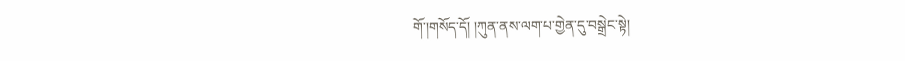གོ་།གསོད་དོ། །ཀུན་ནས་ལག་པ་གྱེན་དུ་བསྒྲེང་སྟེ།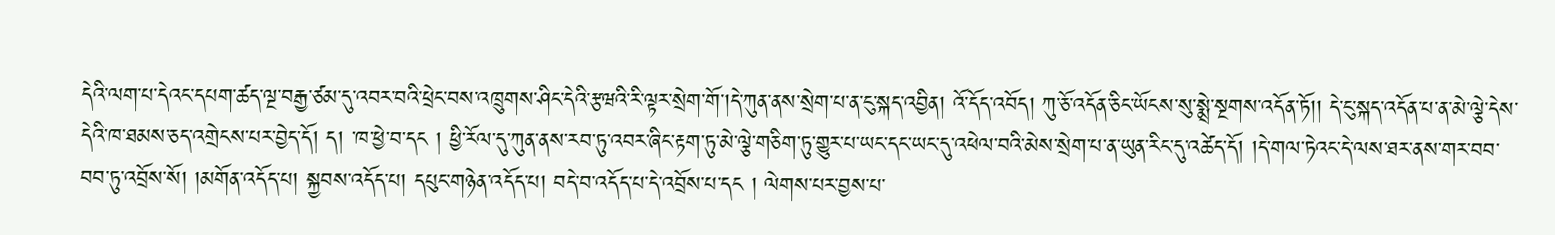དེའི་ལག་པ་དེའང་དཔག་ཚད་ལྔ་བརྒྱ་ཙམ་དུ་འབར་བའི་ཕྲེང་བས་འཁྲུགས་ཤིང་དེའི་རྩཝའི་རི་ལྟར་སྲེག་གོ་།དེ་ཀུན་ནས་སྲེག་པ་ན་ངུ་སྐད་འབྱིན། འོ་དོད་འབོད། ཀུ་ཅོ་འདོན་ཅིང་ཡོངས་སུ་སྨྲེ་སྔགས་འདོན་ཏོ།། དེ་ངུ་སྐད་འདོན་པ་ན་མེ་ལྕེ་དེས་དེའི་ཁ་ཐམས་ཅད་འགྲེངས་པར་བྱེད་དོ། ད། ་ཁ་ཕྱེ་བ་དང ། ཕྱི་རོལ་དུ་ཀུན་ནས་རབ་ཏུ་འབར་ཞིང་རྟག་ཏུ་མེ་ལྕེ་གཅིག་ཏུ་གྱུར་པ་ཡང་དང་ཡང་དུ་འཕེལ་བའི་མེས་སྲེག་པ་ན་ཡུན་རིང་དུ་འཚེད་དོ། །དེ་གལ་ཏེའང་དེ་ལས་ཐར་ནས་གར་བབ་བབ་ཏུ་འབྲོས་སོ། །མགོན་འདོད་པ། སྐྱབས་འདོད་པ། དཔུང་གཉེན་འདོད་པ། བདེ་བ་འདོད་པ་དེ་འབྲོས་པ་དང ། ལེགས་པར་བྱས་པ་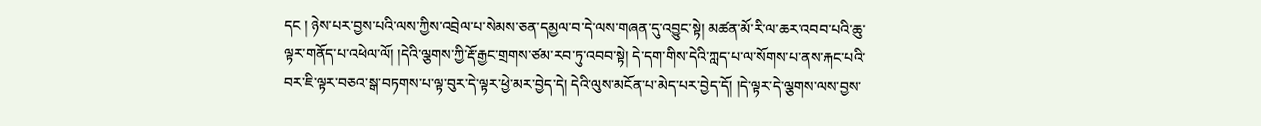དང ། ཉེས་པར་བྱས་པའི་ལས་ཀྱིས་འབྲེལ་པ་སེམས་ཅན་དམྱལ་བ་དེ་ལས་གཞན་དུ་འབྱུང་སྟེ། མཚན་མོ་རི་ལ་ཆར་འབབ་པའི་ཆུ་ལྟར་གནོད་པ་འཕེལ་ལོ། །དེའི་ལྕགས་ཀྱི་རྡོ་རྒྱང་གྲགས་ཙམ་རབ་ཏུ་འབབ་སྟེ། དེ་དག་གིས་དེའི་ཀླད་པ་ལ་སོགས་པ་ནས་རྐང་པའི་བར་ཇི་ལྟར་བཅའ་སྒ་བཏགས་པ་ལྟ་བུར་དེ་ལྟར་ཕྱེ་མར་བྱེད་དེ། དེའི་ལུས་མངོན་པ་མེད་པར་བྱེད་དོ། །དེ་ལྟར་དེ་ལྕགས་ལས་བྱས་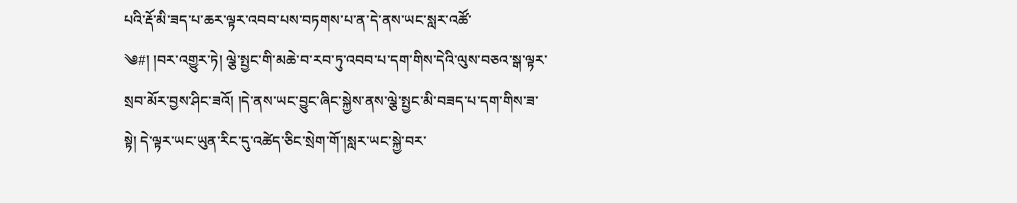པའི་རྡོ་མི་ཟད་པ་ཆར་ལྟར་འབབ་པས་བཏགས་པ་ན་དེ་ནས་ཡང་སླར་འཚོ་
༄#། །བར་འགྱུར་ཏེ། ལྕེ་སྤྱང་གི་མཆེ་བ་རབ་ཏུ་འབབ་པ་དག་གིས་དེའི་ལུས་བཅའ་སྒ་ལྟར་སྲབ་མོར་བྱས་ཤིང་ཟའོ། །དེ་ནས་ཡང་བྱུང་ཞིང་སྐྱེས་ནས་ལྕེ་སྤྱང་མི་བཟད་པ་དག་གིས་ཟ་སྟེ། དེ་ལྟར་ཡང་ཡུན་རིང་དུ་འཚེད་ཅིང་སྲེག་གོ་།སླར་ཡང་སྐྱེ་བར་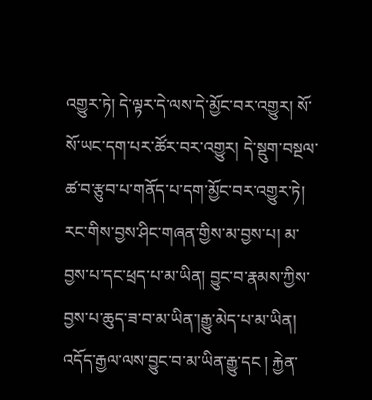འགྱུར་ཏེ། དེ་ལྟར་དེ་ལས་དེ་མྱོང་བར་འགྱུར། སོ་སོ་ཡང་དག་པར་ཚོར་བར་འགྱུར། དེ་སྡུག་བསྔལ་ཚ་བ་རྩུབ་པ་གནོད་པ་དག་མྱོང་བར་འགྱུར་ཏེ། རང་གིས་བྱས་ཤིང་གཞན་གྱིས་མ་བྱས་པ། མ་བྱས་པ་དང་ཕྲད་པ་མ་ཡིན། བྱུང་བ་རྣམས་ཀྱིས་བྱས་པ་ཆུད་ཟ་བ་མ་ཡིན་།རྒྱུ་མེད་པ་མ་ཡིན། འདོད་རྒྱལ་ལས་བྱུང་བ་མ་ཡིན་རྒྱུ་དང ། རྐྱེན་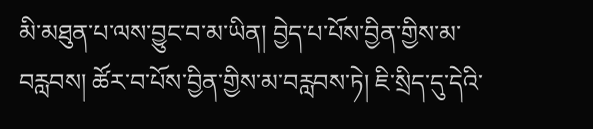མི་མཐུན་པ་ལས་བྱུང་བ་མ་ཡིན། བྱེད་པ་པོས་བྱིན་གྱིས་མ་བརླབས། ཚོར་བ་པོས་བྱིན་གྱིས་མ་བརླབས་ཏེ། ཇི་སྲིད་དུ་དེའི་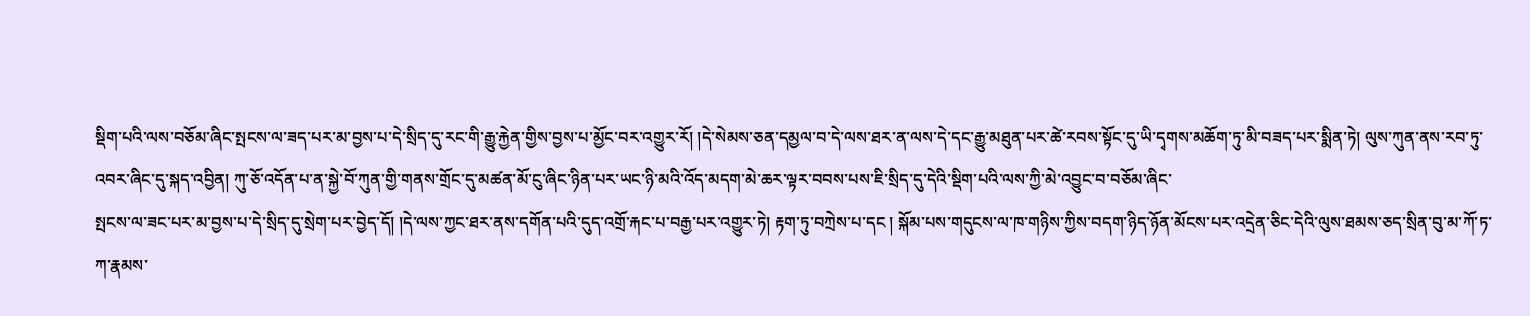སྡིག་པའི་ལས་བཅོམ་ཞིང་སྤངས་ལ་ཟད་པར་མ་བྱས་པ་དེ་སྲིད་དུ་རང་གི་རྒྱུ་རྐྱེན་གྱིས་བྱས་པ་མྱོང་བར་འགྱུར་རོ། །དེ་སེམས་ཅན་དམྱལ་བ་དེ་ལས་ཐར་ན་ལས་དེ་དང་རྒྱུ་མཐུན་པར་ཚེ་རབས་སྟོང་དུ་ཡི་དྭགས་མཆོག་ཏུ་མི་བཟད་པར་སྨིན་ཏེ། ལུས་ཀུན་ནས་རབ་ཏུ་འབར་ཞིང་དུ་སྐད་འབྱིན། ཀུ་ཅོ་འདོན་པ་ན་སྐྱེ་བོ་ཀུན་གྱི་གནས་གྲོང་དུ་མཚན་མོ་ངུ་ཞིང་ཉིན་པར་ཡང་ཉི་མའི་འོད་མདག་མེ་ཆར་ལྟར་བབས་པས་ཇི་སྲིད་དུ་དེའི་སྡིག་པའི་ལས་ཀྱི་མེ་འབྱུང་བ་བཅོམ་ཞིང་
སྤངས་ལ་ཟང་པར་མ་བྱས་པ་དེ་སྲིད་དུ་སྲེག་པར་བྱེད་དོ། །དེ་ལས་ཀྱང་ཐར་ནས་དགོན་པའི་དུད་འགྲོ་རྐང་པ་བརྒྱ་པར་འགྱུར་ཏེ། རྟག་ཏུ་བཀྲེས་པ་དང ། སྐོམ་པས་གདུངས་ལ་ཁ་གཉིས་ཀྱིས་བདག་ཉིད་ཉོན་མོངས་པར་འདྲེན་ཅིང་དེའི་ལུས་ཐམས་ཅད་སྲིན་བུ་མ་ཀོ་ཏ་ཀ་རྣམས་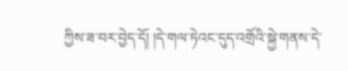ཀྱིས་ཟ་བར་བྱེད་དོ། །དེ་གལ་ཏེའང་དུད་འགྲོའི་སྐྱེ་གནས་དེ་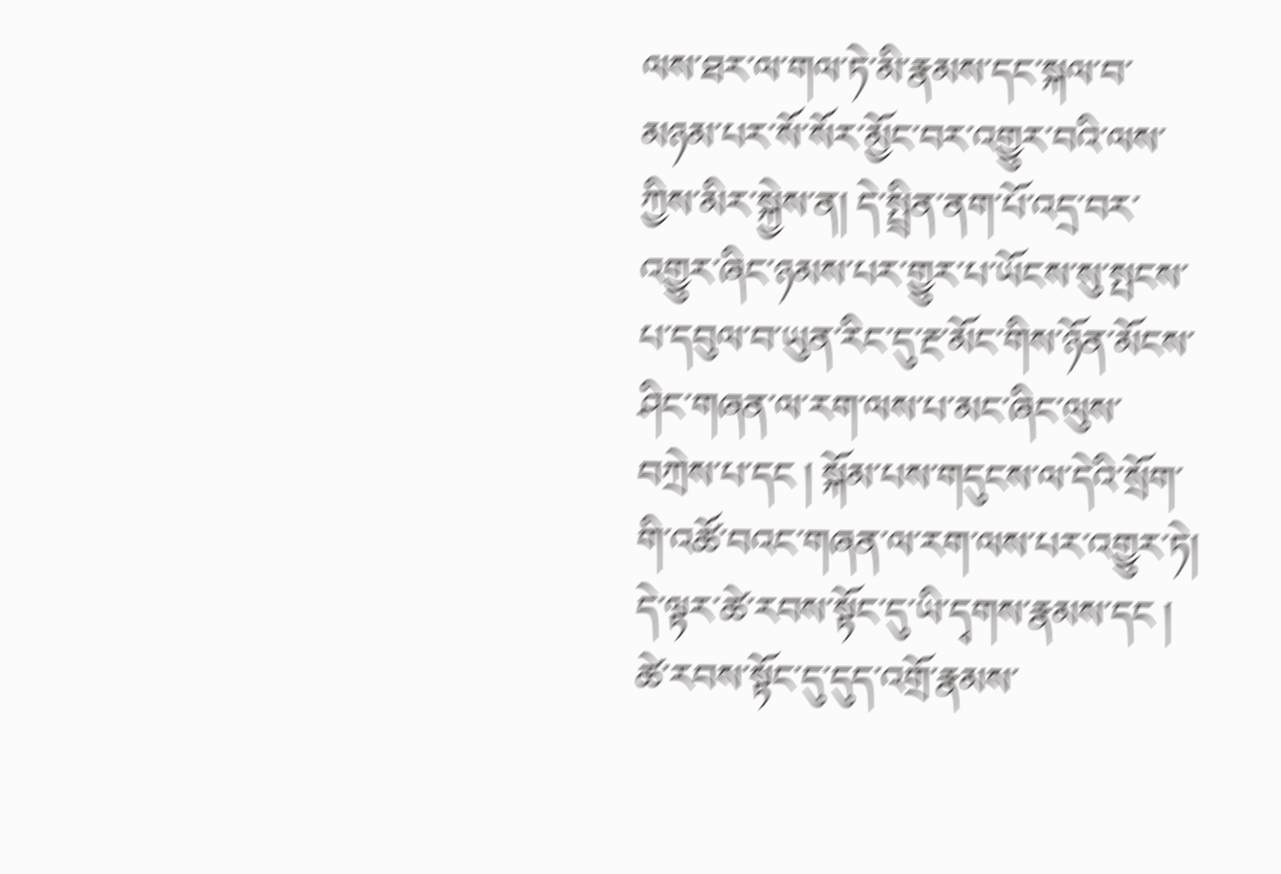ལས་ཐར་ལ་གལ་ཏེ་མི་རྣམས་དང་སྐལ་བ་མཉམ་པར་སོ་སོར་མྱོང་བར་འགྱུར་བའི་ལས་ཀྱིས་མིར་སྐྱེས་ན། དེ་སྤྲིན་ནག་པོ་འདྲ་བར་འགྱུར་ཞིང་ཉམས་པར་གྱུར་པ་ཡོངས་སུ་སྤངས་པ་དབུལ་བ་ཡུན་རིང་དུ་རྔ་མོང་གིས་ཉོན་མོངས་ཤིང་གཞན་ལ་རག་ལས་པ་མང་ཞིང་ལུས་བཀྲེས་པ་དང ། སྐོམ་པས་གདུངས་ལ་དེའི་སྲོག་གི་འཚོ་བའང་གཞན་ལ་རག་ལས་པར་འགྱུར་ཏེ། དེ་ལྟར་ཚེ་རབས་སྟོང་དུ་ཡི་དྭགས་རྣམས་དང ། ཚེ་རབས་སྟོང་དུ་དུད་འགྲོ་རྣམས་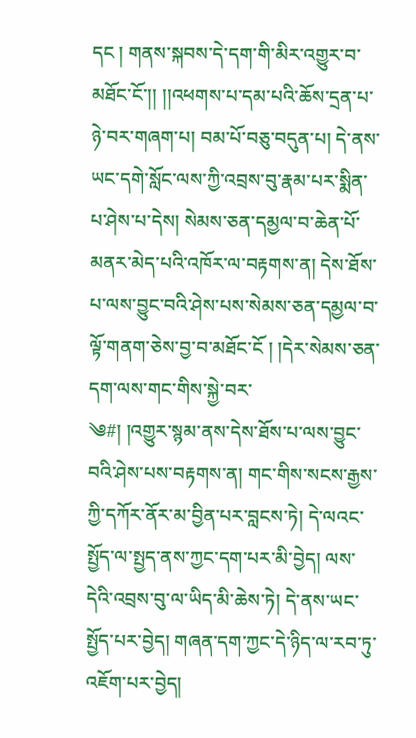དང ། གནས་སྐབས་དེ་དག་གི་མིར་འགྱུར་བ་མཐོང་ངོ་།། །།འཕགས་པ་དམ་པའི་ཆོས་དྲན་པ་ཉེ་བར་གཞག་པ། བམ་པོ་བཅུ་བདུན་པ། དེ་ནས་ཡང་དགེ་སློང་ལས་ཀྱི་འབྲས་བུ་རྣམ་པར་སྨིན་པ་ཤེས་པ་དེས། སེམས་ཅན་དམྱལ་བ་ཆེན་པོ་མནར་མེད་པའི་འཁོར་ལ་བརྟགས་ན། དེས་ཐོས་པ་ལས་བྱུང་བའི་ཤེས་པས་སེམས་ཅན་དམྱལ་བ་ལྟོ་གནག་ཅེས་བྱ་བ་མཐོང་ངོ ། །དེར་སེམས་ཅན་དག་ལས་གང་གིས་སྐྱེ་བར་
༄#། །འགྱུར་སྙམ་ནས་དེས་ཐོས་པ་ལས་བྱུང་བའི་ཤེས་པས་བརྟགས་ན། གང་གིས་སངས་རྒྱས་ཀྱི་དཀོར་ནོར་མ་བྱིན་པར་བླངས་ཏེ། དེ་ལའང་སྤྱོད་ལ་སྤྱད་ནས་ཀྱང་དག་པར་མི་བྱེད། ལས་དེའི་འབྲས་བུ་ལ་ཡིད་མི་ཆེས་ཏེ། དེ་ནས་ཡང་སྤྱོད་པར་བྱེད། གཞན་དག་ཀྱང་དེ་ཉིད་ལ་རབ་ཏུ་འཇོག་པར་བྱེད།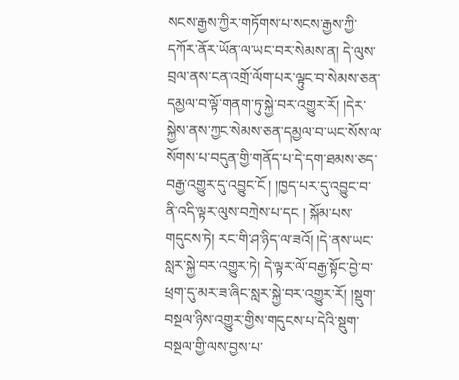སངས་རྒྱས་ཀྱིར་གཏོགས་པ་སངས་རྒྱས་ཀྱི་དཀོར་ནོར་ཡོན་ལ་ཡང་བར་སེམས་ན། དེ་ལུས་བྲལ་ནས་ངན་འགྲོ་ལོག་པར་ལྟུང་བ་སེམས་ཅན་དམྱལ་བ་ལྟོ་གནག་ཏུ་སྐྱེ་བར་འགྱུར་རོ། །དེར་སྐྱེས་ནས་ཀྱང་སེམས་ཅན་དམྱལ་བ་ཡང་སོས་ལ་སོགས་པ་བདུན་གྱི་གནོད་པ་དེ་དག་ཐམས་ཅད་བརྒྱ་འགྱུར་དུ་འབྱུང་ངོ ། །ཁྱད་པར་དུ་འབྱུང་བ་ནི་འདི་ལྟར་ལུས་བཀྲེས་པ་དང ། སྐོམ་པས་གདུངས་ཏེ། རང་གི་ཤ་ཉིད་ལ་ཟའོ། །དེ་ནས་ཡང་སླར་སྐྱེ་བར་འགྱུར་ཏེ། དེ་ལྟར་ལོ་བརྒྱ་སྟོང་བྱེ་བ་ཕྲག་དུ་མར་ཟ་ཞིང་སླར་སྐྱེ་བར་འགྱུར་རོ། །སྡུག་བསྔལ་ཉིས་འགྱུར་གྱིས་གདུངས་པ་དེའི་སྡུག་བསྔལ་གྱི་ལས་བྱས་པ་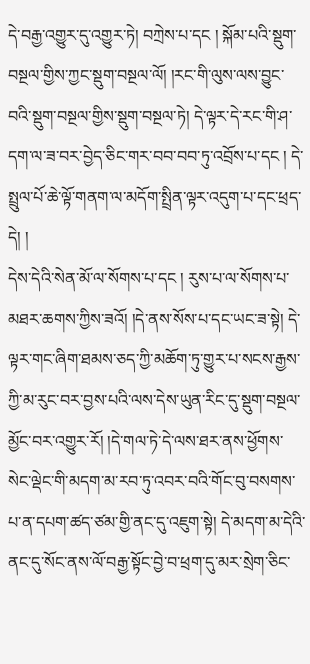དེ་བརྒྱ་འགྱུར་དུ་འགྱུར་ཏེ། བཀྲེས་པ་དང ། སྐོམ་པའི་སྡུག་བསྔལ་གྱིས་ཀྱང་སྡུག་བསྔལ་ལོ། །རང་གི་ལུས་ལས་བྱུང་བའི་སྡུག་བསྔལ་གྱིས་སྡུག་བསྔལ་ཏེ། དེ་ལྟར་དེ་རང་གི་ཤ་དག་ལ་ཟ་བར་བྱེད་ཅིང་གར་བབ་བབ་ཏུ་འབྲོས་པ་དང ། དེ་སྤྲུལ་པོ་ཆེ་ལྟོ་གནག་ལ་མདོག་སྤྲིན་ལྟར་འདུག་པ་དང་ཕྲད་དེ། །
དེས་དེའི་སེན་མོ་ལ་སོགས་པ་དང ། རུས་པ་ལ་སོགས་པ་མཐར་ཆགས་ཀྱིས་ཟའོ། །དེ་ནས་སོས་པ་དང་ཡང་ཟ་སྟེ། དེ་ལྟར་གང་ཞིག་ཐམས་ཅད་ཀྱི་མཆོག་ཏུ་གྱུར་པ་སངས་རྒྱས་ཀྱི་མ་རུང་བར་བྱས་པའི་ལས་དེས་ཡུན་རིང་དུ་སྡུག་བསྔལ་མྱོང་བར་འགྱུར་རོ། །དེ་གལ་ཏེ་དེ་ལས་ཐར་ནས་ཕྱོགས་སེང་ལྡེང་གི་མདག་མ་རབ་ཏུ་འབར་བའི་གོང་བུ་བསགས་པ་ན་དཔག་ཚད་ཙམ་གྱི་ནང་དུ་འཇུག་སྟེ། དེ་མདག་མ་དེའི་ནང་དུ་སོང་ནས་ལོ་བརྒྱ་སྟོང་བྱེ་བ་ཕྲག་དུ་མར་སྲེག་ཅིང་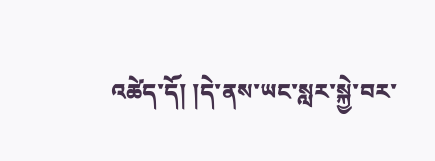འཚེད་དོ། །དེ་ནས་ཡང་སླར་སྐྱེ་བར་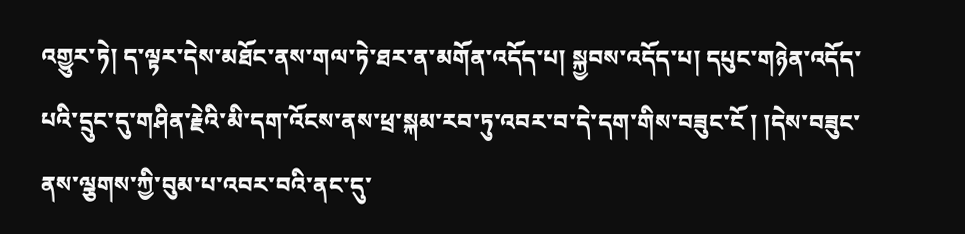འགྱུར་ཏེ། ད་ལྟར་དེས་མཐོང་ནས་གལ་ཏེ་ཐར་ན་མགོན་འདོད་པ། སྐྱབས་འདོད་པ། དཔུང་གཉེན་འདོད་པའི་དྲུང་དུ་གཤིན་རྗེའི་མི་དག་འོངས་ནས་ཕྲ་སྐམ་རབ་ཏུ་འབར་བ་དེ་དག་གིས་བཟུང་ངོ ། །དེས་བཟུང་ནས་ལྕགས་ཀྱི་བུམ་པ་འབར་བའི་ནང་དུ་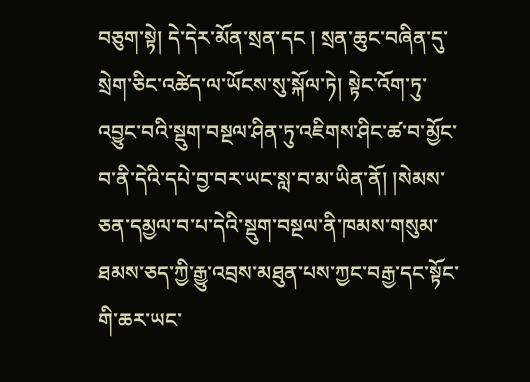བཅུག་སྟེ། དེ་དེར་མོན་སྲན་དང ། སྲན་ཆུང་བཞིན་དུ་སྲེག་ཅིང་འཚེད་ལ་ཡོངས་སུ་སྐོལ་ཏེ། སྟེང་འོག་ཏུ་འབྱུང་བའི་སྡུག་བསྔལ་ཤིན་ཏུ་འཇིགས་ཤིང་ཚ་བ་མྱོང་བ་ནི་དེའི་དཔེ་བྱ་བར་ཡང་སླ་བ་མ་ཡིན་ནོ། །སེམས་ཅན་དམྱལ་བ་པ་དེའི་སྡུག་བསྔལ་ནི་ཁམས་གསུམ་ཐམས་ཅད་ཀྱི་རྒྱུ་འབྲས་མཐུན་པས་ཀྱང་བརྒྱ་དང་སྟོང་གི་ཆར་ཡང་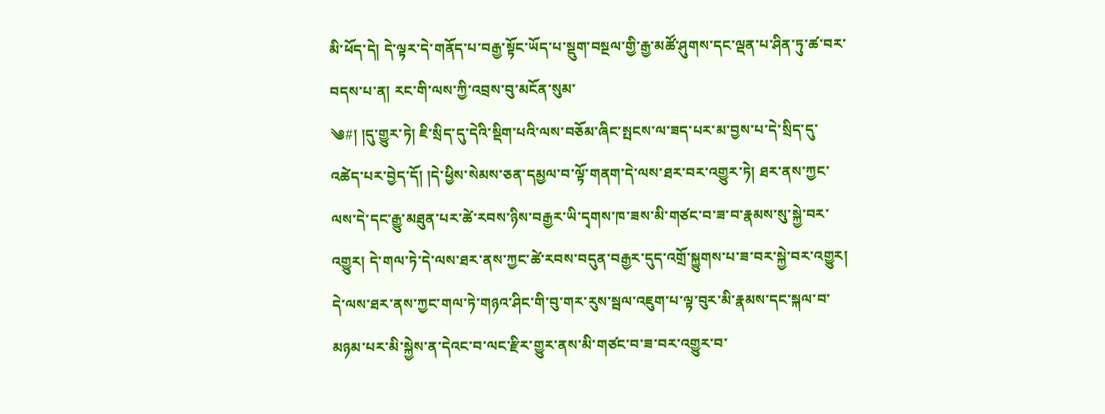མི་ཕོད་དེ། དེ་ལྟར་དེ་གནོད་པ་བརྒྱ་སྟོང་ཡོད་པ་སྡུག་བསྔལ་གྱི་རྒྱ་མཚོ་ཤུགས་དང་ལྡན་པ་ཤིན་ཏུ་ཚ་བར་བདས་པ་ན། རང་གི་ལས་ཀྱི་འབྲས་བུ་མངོན་སུམ་
༄#། །དུ་གྱུར་ཏེ། ཇི་སྲིད་དུ་དེའི་སྡིག་པའི་ལས་བཅོམ་ཞིང་སྤངས་ལ་ཟད་པར་མ་བྱས་པ་དེ་སྲིད་དུ་འཚེད་པར་བྱེད་དོ། །དེ་ཕྱིས་སེམས་ཅན་དམྱལ་བ་ལྟོ་གནག་དེ་ལས་ཐར་བར་འགྱུར་ཏེ། ཐར་ནས་ཀྱང་ལས་དེ་དང་རྒྱུ་མཐུན་པར་ཚེ་རབས་ཉིས་བརྒྱར་ཡི་དྭགས་ཁ་ཟས་མི་གཙང་བ་ཟ་བ་རྣམས་སུ་སྐྱེ་བར་འགྱུར། དེ་གལ་ཏེ་དེ་ལས་ཐར་ནས་ཀྱང་ཚེ་རབས་བདུན་བརྒྱར་དུད་འགྲོ་སྐྱུགས་པ་ཟ་བར་སྐྱེ་བར་འགྱུར། དེ་ལས་ཐར་ནས་ཀྱང་གལ་ཏེ་གཉའ་ཤིང་གི་བུ་གར་རུས་སྦལ་འཇུག་པ་ལྟ་བུར་མི་རྣམས་དང་སྐལ་བ་མཉམ་པར་མི་སྐྱེས་ན་དེའང་བ་ལང་རྫིར་གྱུར་ནས་མི་གཙང་བ་ཟ་བར་འགྱུར་བ་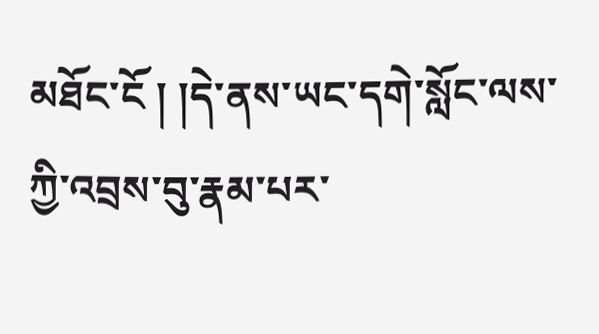མཐོང་ངོ ། །དེ་ནས་ཡང་དགེ་སློང་ལས་ཀྱི་འབྲས་བུ་རྣམ་པར་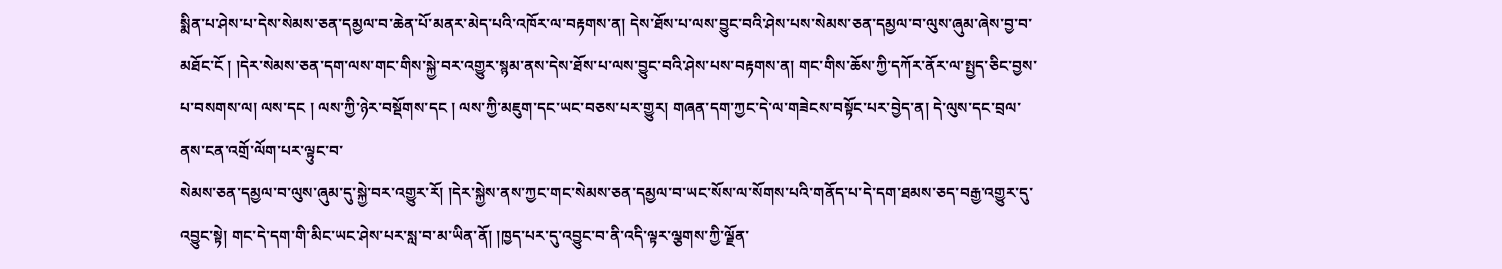སྨིན་པ་ཤེས་པ་དེས་སེམས་ཅན་དམྱལ་བ་ཆེན་པོ་མནར་མེད་པའི་འཁོར་ལ་བརྟགས་ན། དེས་ཐོས་པ་ལས་བྱུང་བའི་ཤེས་པས་སེམས་ཅན་དམྱལ་བ་ལུས་ཞུམ་ཞེས་བྱ་བ་མཐོང་ངོ ། །དེར་སེམས་ཅན་དག་ལས་གང་གིས་སྐྱེ་བར་འགྱུར་སྙམ་ནས་དེས་ཐོས་པ་ལས་བྱུང་བའི་ཤེས་པས་བརྟགས་ན། གང་གིས་ཆོས་ཀྱི་དཀོར་ནོར་ལ་སྤྱད་ཅིང་བྱས་པ་བསགས་ལ། ལས་དང ། ལས་ཀྱི་ཉེར་བསྡོགས་དང ། ལས་ཀྱི་མཇུག་དང་ཡང་བཅས་པར་གྱུར། གཞན་དག་ཀྱང་དེ་ལ་གཟེངས་བསྟོང་པར་བྱེད་ན། དེ་ལུས་དང་བྲལ་ནས་ངན་འགྲོ་ལོག་པར་ལྟུང་བ་
སེམས་ཅན་དམྱལ་བ་ལུས་ཞུམ་དུ་སྐྱེ་བར་འགྱུར་རོ། །དེར་སྐྱེས་ནས་ཀྱང་གང་སེམས་ཅན་དམྱལ་བ་ཡང་སོས་ལ་སོགས་པའི་གནོད་པ་དེ་དག་ཐམས་ཅད་བརྒྱ་འགྱུར་དུ་འབྱུང་སྟེ། གང་དེ་དག་གི་མིང་ཡང་ཤེས་པར་སླ་བ་མ་ཡིན་ནོ། །ཁྱད་པར་དུ་འབྱུང་བ་ནི་འདི་ལྟར་ལྕགས་ཀྱི་ལྗོན་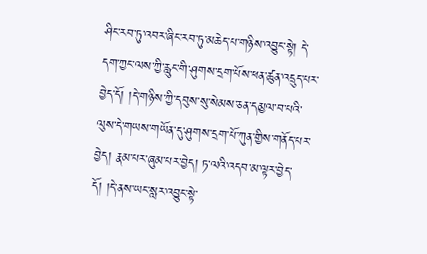ཤིང་རབ་ཏུ་འབར་ཞིང་རབ་ཏུ་མཆེད་པ་གཉིས་འབྱུང་སྟེ། དེ་དག་ཀྱང་ལས་ཀྱི་རླུང་གི་ཤུགས་དྲག་པོས་ཕན་ཚུན་འདྲུད་པར་བྱེད་དོ། །དེ་གཉིས་ཀྱི་དབུས་སུ་སེམས་ཅན་དམྱལ་བ་པའི་ལུས་དེ་གཡས་གཡོན་དུ་ཤུགས་དྲག་པོ་ཀུན་གྱིས་གནོད་པར་བྱེད། རྣམ་པར་ཞུམ་པར་བྱེད། ཏ་ལའི་འདབ་མ་ལྟར་བྱེད་དོ། །དེ་ནས་ཡང་སླར་འབྱུང་སྟེ་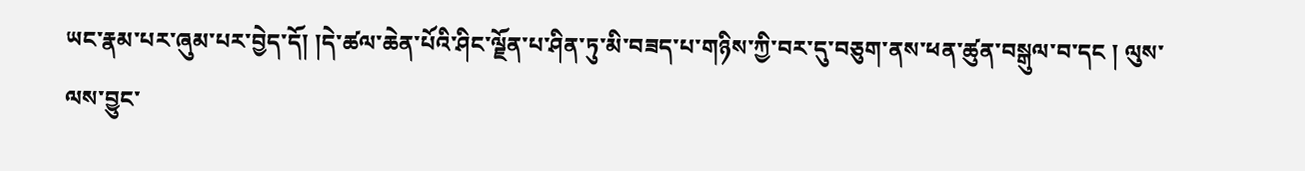ཡང་རྣམ་པར་ཞུམ་པར་བྱེད་དོ། །དེ་ཚལ་ཆེན་པོའི་ཤིང་ལྗོན་པ་ཤིན་ཏུ་མི་བཟད་པ་གཉིས་ཀྱི་བར་དུ་བཅུག་ནས་ཕན་ཚུན་བསྒུལ་བ་དང ། ལུས་ལས་བྱུང་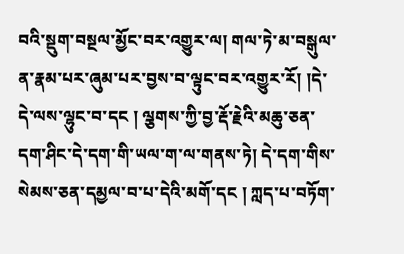བའི་སྡུག་བསྔལ་མྱོང་བར་འགྱུར་ལ། གལ་ཏེ་མ་བསྒུལ་ན་རྣམ་པར་ཞུམ་པར་བྱས་བ་ལྟུང་བར་འགྱུར་རོ། །དེ་དེ་ལས་ལྷུང་བ་དང ། ལྕགས་ཀྱི་བྱ་རྡོ་རྗེའི་མཆུ་ཅན་དག་ཤིང་དེ་དག་གི་ཡལ་ག་ལ་གནས་ཏེ། དེ་དག་གིས་སེམས་ཅན་དམྱལ་བ་པ་དེའི་མགོ་དང ། ཀླད་པ་བཏོག་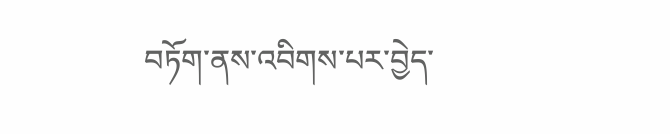བཏོག་ནས་འབིགས་པར་བྱེད་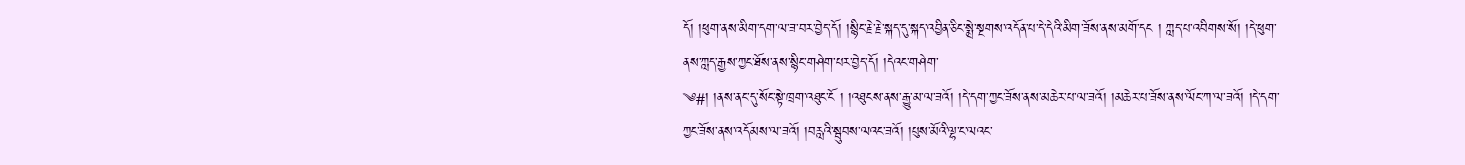དོ། །ཕུག་ནས་མིག་དག་ལ་ཟ་བར་བྱེད་དོ། །སྙིང་རྗེ་རྗེ་སྐད་དུ་སྐད་འབྱིན་ཅིང་སྨྲེ་སྔགས་འདོན་པ་དེ་དེའི་མིག་ཟོས་ནས་མགོ་དང ། ཀླད་པ་འབིགས་སོ། །དེ་ཕུག་ནས་ཀླད་རྒྱས་ཀྱང་ཐོས་ནས་སྙིང་གཤེག་པར་བྱེད་དོ། །དེའང་གཤེག་
༄#། །ནས་ནང་དུ་སོང་སྟེ་ཁྲག་འཐུང་ངོ ། །འཐུངས་ནས་རྒྱུ་མ་ལ་ཟའོ། །དེ་དག་ཀྱང་ཟོས་ནས་མཆེར་པ་ལ་ཟའོ། །མཆེར་པ་ཟོས་ནས་ལོང་ཀ་ལ་ཟའོ། །དེ་དག་ཀྱང་ཟོས་ནས་འདོམས་ལ་ཟའོ། །བརླའི་སྦུབས་ལའང་ཟའོ། །པུས་མོའི་ལྷ་ང་ལའང་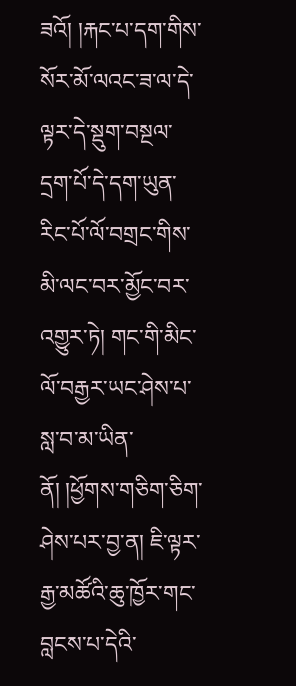ཟའོ། །རྐང་པ་དག་གིས་སོར་མོ་ལའང་ཟ་ལ་དེ་ལྟར་དེ་སྡུག་བསྔལ་དྲག་པོ་དེ་དག་ཡུན་རིང་པོ་ལོ་བགྲང་གིས་མི་ལང་བར་མྱོང་བར་འགྱུར་ཏེ། གང་གི་མིང་ལོ་བརྒྱར་ཡང་ཤེས་པ་སླ་བ་མ་ཡིན་ནོ། །ཕྱོགས་གཅིག་ཅིག་ཤེས་པར་བྱ་ན། ཇི་ལྟར་རྒྱ་མཚོའི་ཆུ་ཁྱོར་གང་བླངས་པ་དེའི་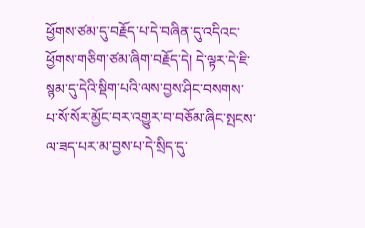ཕྱོགས་ཙམ་དུ་བརྗོད་པ་དེ་བཞིན་དུ་འདིའང་ཕྱོགས་གཅིག་ཙམ་ཞིག་བརྗོད་དེ། དེ་ལྟར་དེ་ཇི་སྙམ་དུ་དེའི་སྡིག་པའི་ལས་བྱས་ཤིང་བསགས་པ་སོ་སོར་མྱོང་བར་འགྱུར་བ་བཅོམ་ཞིང་སྤངས་ལ་ཟད་པར་མ་བྱས་པ་དེ་སྲིད་དུ་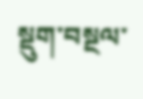སྡུག་བསྔལ་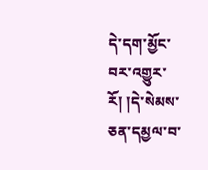དེ་དག་མྱོང་བར་འགྱུར་རོ། །དེ་སེམས་ཅན་དམྱལ་བ་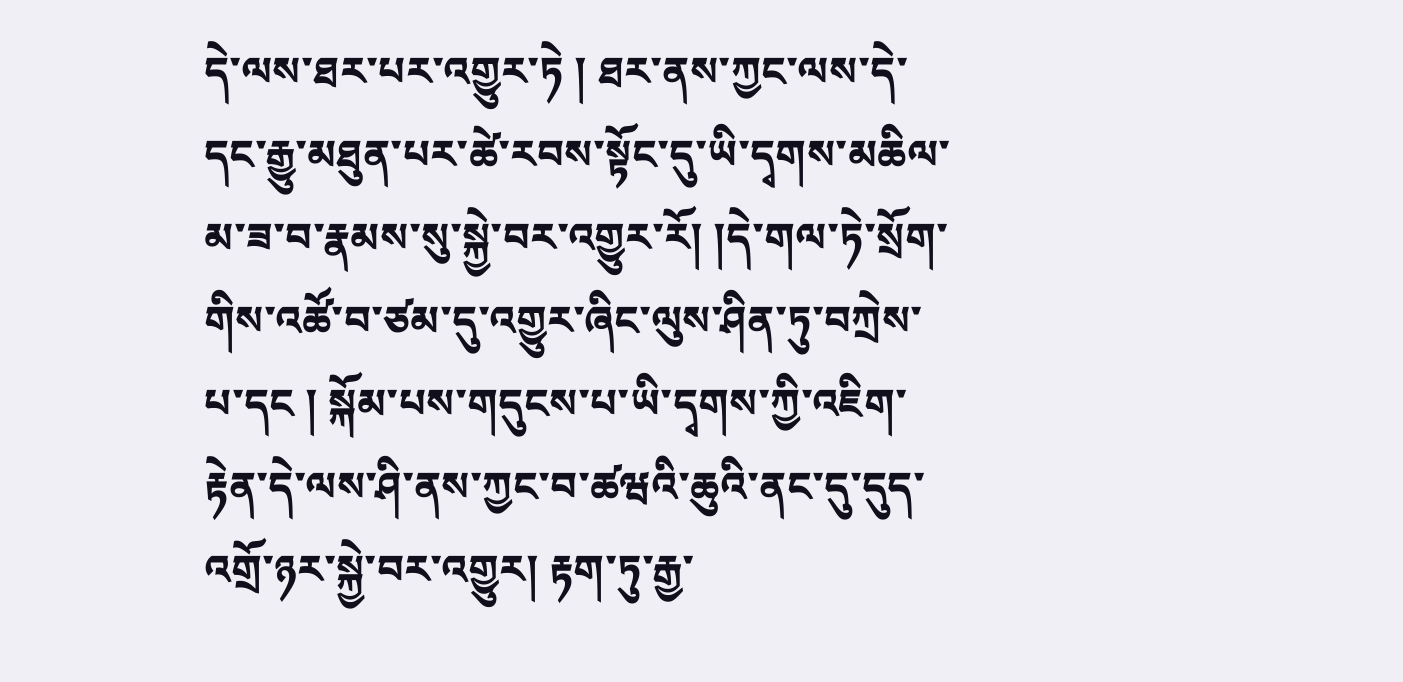དེ་ལས་ཐར་པར་འགྱུར་ཏེ ། ཐར་ནས་ཀྱང་ལས་དེ་དང་རྒྱུ་མཐུན་པར་ཚེ་རབས་སྟོང་དུ་ཡི་དྭགས་མཆིལ་མ་ཟ་བ་རྣམས་སུ་སྐྱེ་བར་འགྱུར་རོ། །དེ་གལ་ཏེ་སྲོག་གིས་འཚོ་བ་ཙམ་དུ་འགྱུར་ཞིང་ལུས་ཤིན་ཏུ་བཀྲེས་པ་དང ། སྐོམ་པས་གདུངས་པ་ཡི་དྭགས་ཀྱི་འཇིག་རྟེན་དེ་ལས་ཤི་ནས་ཀྱང་བ་ཚཝའི་ཆུའི་ནང་དུ་དུད་འགྲོ་ཉར་སྐྱེ་བར་འགྱུར། རྟག་ཏུ་རྒྱ་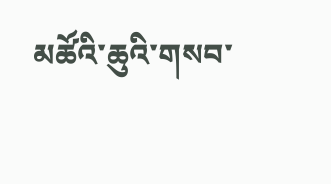མཚོའི་ཆུའི་གསབ་